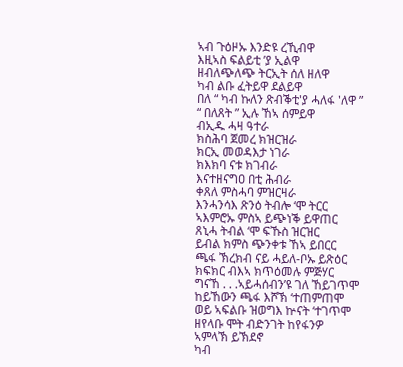ኣብ ጉዕዞኡ እንድዩ ረኺብዋ
እዚኣስ ፍልይቲ ’ያ ኢልዋ
ዘብለጭለጭ ትርኢት ሰለ ዘለዋ
ካብ ልቡ ፈትይዋ ደልይዋ
በለ “ ካብ ኩለን ጽብቕቲ'ያ ሓለፋ 'ለዋ ”
“ በለጸት ” ኢሉ ኸኣ ሰምይዋ
ብኢዱ ሓዛ ዓተራ
ክስሕባ ጀመረ ክዝርዝራ
ክርኢ መወዳእታ ነገራ
ክእክባ ናቱ ክገብራ
እናተዘናግዐ በቲ ሕብራ
ቀጸለ ምስሓባ ምዝርዛራ
እንሓንሳእ ጽንዕ ትብሎ ‘ሞ ትርር
ኣእምሮኡ ምስኣ ይጭነቕ ይዋጠር
ጸኒሓ ትብል ‘ሞ ፍኹስ ዝርዝር
ይብል ክምስ ጭንቀቱ ኸኣ ይበርር
ጫፋ ኽረክብ ናይ ሓይለ-ቦኡ ይጽዕር
ክፍክር ብእኣ ክጥዕመሉ ምጅሃር
ግናኸ . . .ኣይሓሰብን’ዩ ገለ ኸይገጥሞ
ከይኸውን ጫፋ እሾኽ ‘ተጠምጠሞ
ወይ ኣፍልቡ ዝወግእ ኵናት ‘ተገጥሞ
ዘየላቡ ሞት ብድንገት ከየፋንዎ
ኣምላኽ ይኽደኖ
ካብ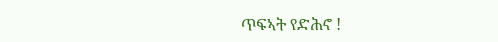ጥፍኣት የድሕኖ !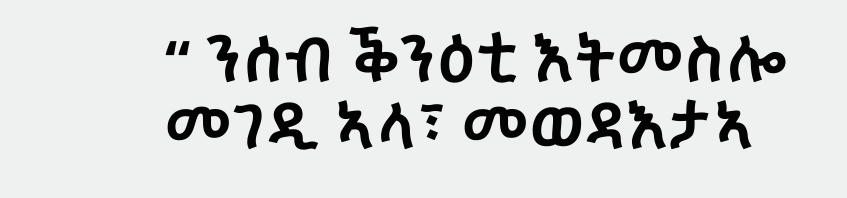“ ንሰብ ቕንዕቲ እትመስሎ መገዲ ኣላ፣ መወዳእታኣ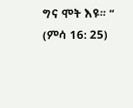ግና ሞት እዩ። ”
(ምሳ 16: 25)